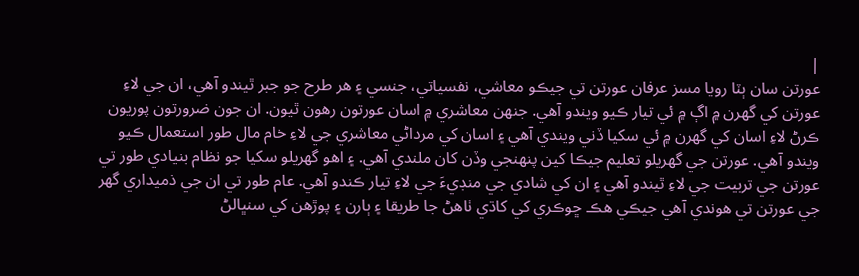|
عورتن سان ٻٽا رويا مسز عرفان عورتن تي جيڪو معاشي، نفسياتي، جنسي ۽ هر طرح جو جبر ٿيندو آهي، ان جي لاءِ عورتن کي گهرن ۾ اڳ ۾ ئي تيار ڪيو ويندو آهي. جنهن معاشري ۾ اسان عورتون رهون ٿيون. ان جون ضرورتون پوريون ڪرڻ لاءِ اسان کي گهرن ۾ ئي سکيا ڏني ويندي آهي ۽ اسان کي مرداڻي معاشري جي لاءِ خام مال طور استعمال ڪيو ويندو آهي. عورتن جي گهريلو تعليم جيڪا کين پنهنجي وڏن کان ملندي آهي. ۽ اهو گهريلو سکيا جو نظام بنيادي طور تي عورتن جي تربيت جي لاءِ ٿيندو آهي ۽ ان کي شادي جي منڊيءَ جي لاءِ تيار ڪندو آهي. عام طور تي ان جي ذميداري گهر جي عورتن تي هوندي آهي جيڪي هڪ ڇوڪري کي کاڌي ٺاهڻ جا طريقا ۽ ٻارن ۽ پوڙهن کي سنڀالڻ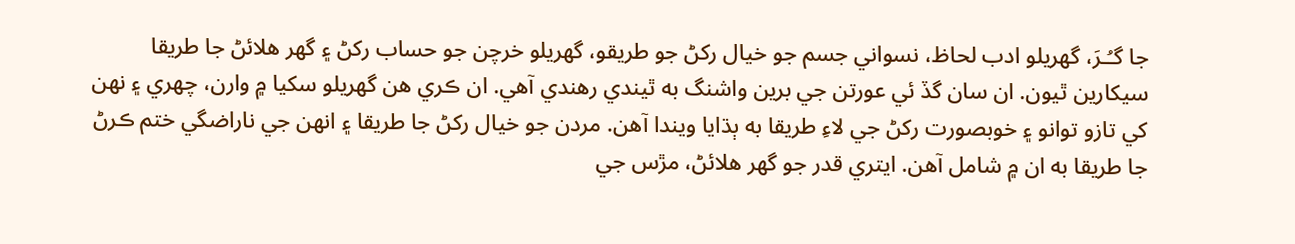جا گـُـرَ، گهريلو ادب لحاظ، نسواني جسم جو خيال رکڻ جو طريقو، گهريلو خرچن جو حساب رکڻ ۽ گهر هلائڻ جا طريقا سيکارين ٿيون. ان سان گڏ ئي عورتن جي برين واشنگ به ٿيندي رهندي آهي. ان ڪري هن گهريلو سکيا ۾ وارن، چهري ۽ نهن کي تازو توانو ۽ خوبصورت رکڻ جي لاءِ طريقا به ٻڌايا ويندا آهن. مردن جو خيال رکڻ جا طريقا ۽ انهن جي ناراضگي ختم ڪرڻ جا طريقا به ان ۾ شامل آهن. ايتري قدر جو گهر هلائڻ، مڙس جي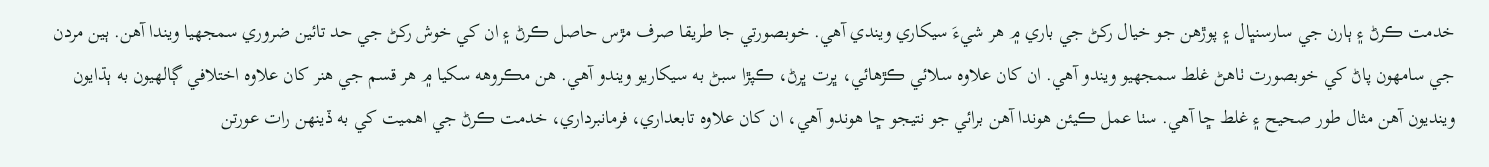خدمت ڪرڻ ۽ ٻارن جي سارسنڀال ۽ پوڙهن جو خيال رکڻ جي باري ۾ هر شيءَ سيکاري ويندي آهي. خوبصورتي جا طريقا صرف مڙس حاصل ڪرڻ ۽ ان کي خوش رکڻ جي حد تائين ضروري سمجهيا ويندا آهن. ٻين مردن جي سامهون پاڻ کي خوبصورت ٺاهڻ غلط سمجهيو ويندو آهي. ان کان علاوه سلائي ڪڙهائي، ڀرت ڀرڻ، ڪپڙا سبڻ به سيکاريو ويندو آهي. هن مڪروهه سکيا ۾ هر قسم جي هنر کان علاوه اختلافي ڳالهيون به ٻڌايون وينديون آهن مثال طور صحيح ۽ غلط ڇا آهي. سٺا عمل ڪيئن هوندا آهن برائي جو نتيجو ڇا هوندو آهي، ان کان علاوه تابعداري، فرمانبرداري، خدمت ڪرڻ جي اهميت کي به ڏينهن رات عورتن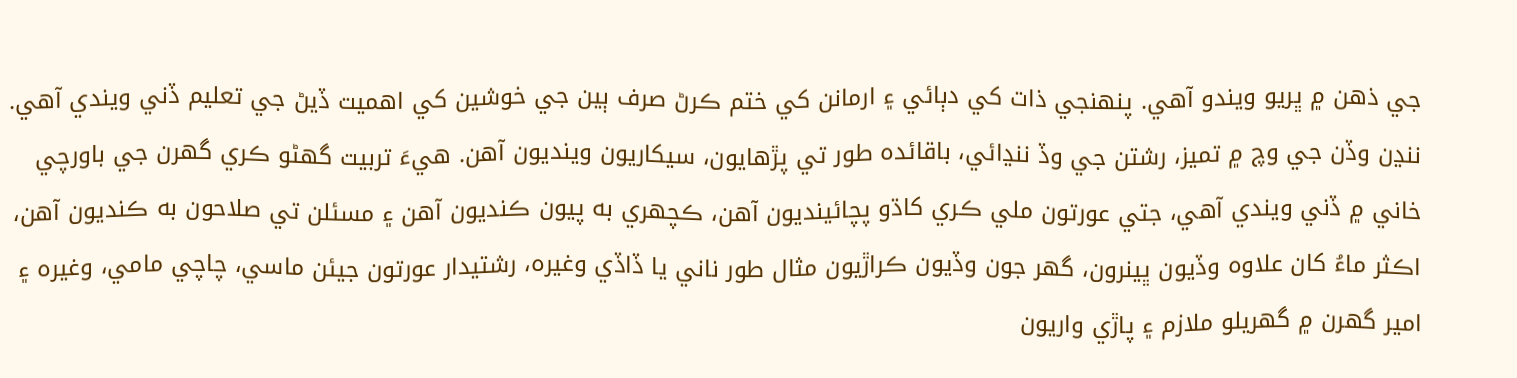جي ذهن ۾ ڀريو ويندو آهي. پنهنجي ذات کي دٻائي ۽ ارمانن کي ختم ڪرڻ صرف ٻين جي خوشين کي اهميت ڏيڻ جي تعليم ڏني ويندي آهي. ننڍن وڏن جي وچ ۾ تميز، رشتن جي وڏ ننڍائي، باقائده طور تي پڙهايون، سيکاريون وينديون آهن. هيءَ تربيت گهڻو ڪري گهرن جي باورچي خاني ۾ ڏني ويندي آهي، جتي عورتون ملي ڪري کاڌو پچائينديون آهن، ڪچهري به پيون ڪنديون آهن ۽ مسئلن تي صلاحون به ڪنديون آهن، اڪثر ماءُ کان علاوه وڏيون ڀينرون، گهر جون وڏيون ڪراڙيون مثال طور ناني يا ڏاڏي وغيره، رشتيدار عورتون جيئن ماسي، چاچي مامي، وغيره ۽ امير گهرن ۾ گهريلو ملازم ۽ پاڙي واريون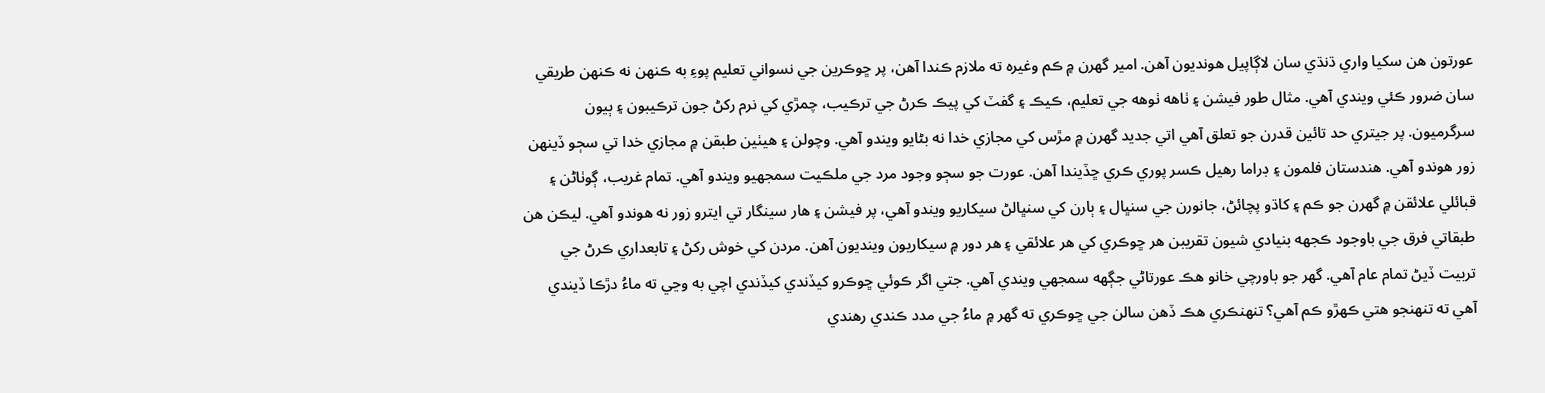عورتون هن سکيا واري ڌنڌي سان لاڳاپيل هونديون آهن. امير گهرن ۾ ڪم وغيره ته ملازم ڪندا آهن، پر ڇوڪرين جي نسواني تعليم پوءِ به ڪنهن نه ڪنهن طريقي سان ضرور ڪئي ويندي آهي. مثال طور فيشن ۽ ٺاهه ٺوهه جي تعليم، ڪيڪ ۽ گفٽ کي پيڪ ڪرڻ جي ترڪيب، چمڙي کي نرم رکڻ جون ترڪيبون ۽ ٻيون سرگرميون. پر جيتري حد تائين قدرن جو تعلق آهي اتي جديد گهرن ۾ مڙس کي مجازي خدا نه بڻايو ويندو آهي. وچولن ۽ هيٺين طبقن ۾ مجازي خدا تي سڄو ڏينهن زور هوندو آهي. هندستان فلمون ۽ ڊراما رهيل ڪسر پوري ڪري ڇڏيندا آهن. عورت جو سڄو وجود مرد جي ملڪيت سمجهيو ويندو آهي. تمام غريب، ڳوٺاڻن ۽ قبائلي علائقن ۾ گهرن جو ڪم ۽ کاڌو پچائڻ، جانورن جي سنڀال ۽ ٻارن کي سنڀالڻ سيکاريو ويندو آهي، پر فيشن ۽ هار سينگار تي ايترو زور نه هوندو آهي. ليڪن هن طبقاتي فرق جي باوجود ڪجهه بنيادي شيون تقريبن هر ڇوڪري کي هر علائقي ۽ هر دور ۾ سيکاريون وينديون آهن. مردن کي خوش رکڻ ۽ تابعداري ڪرڻ جي تربيت ڏيڻ تمام عام آهي. گهر جو باورچي خانو هڪ عورتاڻي جڳهه سمجهي ويندي آهي. جتي اگر ڪوئي ڇوڪرو کيڏندي کيڏندي اچي به وڃي ته ماءُ دڙڪا ڏيندي آهي ته تنهنجو هتي ڪهڙو ڪم آهي؟ تنهنڪري هڪ ڏهن سالن جي ڇوڪري ته گهر ۾ ماءُ جي مدد ڪندي رهندي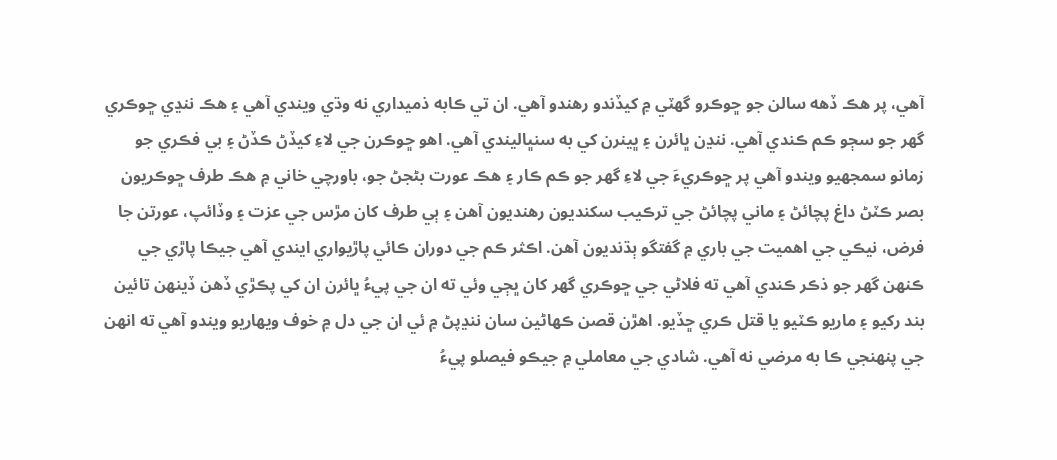آهي، پر هڪ ڏهه سالن جو ڇوڪرو گهٽي ۾ کيڏندو رهندو آهي. ان تي ڪابه ذميداري نه وڌي ويندي آهي ۽ هڪ ننڍي ڇوڪري گهر جو سڄو ڪم ڪندي آهي. ننڍن ڀائرن ۽ ڀينرن کي به سنڀاليندي آهي. اهو ڇوڪرن جي لاءِ کيڏڻ ڪڏڻ ۽ بي فڪري جو زمانو سمجهيو ويندو آهي پر ڇوڪريءَ جي لاءِ گهر جو ڪم ڪار ۽ هڪ عورت بڻجڻ جو، باورچي خاني ۾ هڪ طرف ڇوڪريون بصر ڪٽڻ داغ پچائڻ ۽ ماني پچائڻ جي ترڪيب سکنديون رهنديون آهن ۽ ٻي طرف کان مڙس جي عزت ۽ وڏائپ، عورتن جا فرض، نيڪي جي اهميت جي باري ۾ گفتگو ٻڌنديون آهن. اڪثر ڪم جي دوران ڪائي پاڙيواري ايندي آهي جيڪا پاڙي جي ڪنهن گهر جو ذڪر ڪندي آهي ته فلاڻي جي ڇوڪري گهر کان ڀڄي وئي ته ان جي پيءُ ڀائرن ان کي پڪڙي ڏهن ڏينهن تائين بند رکيو ۽ ماريو ڪٽيو يا قتل ڪري ڇڏيو. اهڙن قصن ڪهاڻين سان ننڍپڻ ۾ ئي ان جي دل ۾ خوف ويهاريو ويندو آهي ته انهن جي پنهنجي ڪا به مرضي نه آهي. شادي جي معاملي ۾ جيڪو فيصلو پيءُ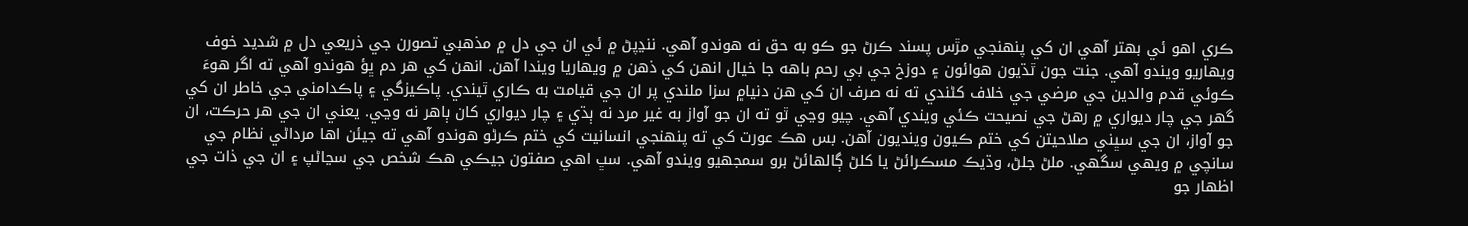ڪري اهو ئي بهتر آهي ان کي پنهنجي مڙس پسند ڪرڻ جو ڪو به حق نه هوندو آهي. ننڍپڻ ۾ ئي ان جي دل ۾ مذهبي تصورن جي ذريعي دل ۾ شديد خوف ويهاريو ويندو آهي. جنت جون ٿڌيون هوائون ۽ دوزخ جي بي رحم باهه جا خيال انهن کي ذهن ۾ ويهاريا ويندا آهن. انهن کي هر دم ڀؤ هوندو آهي ته اگر هوءَ ڪوئي قدم والدين جي مرضي جي خلاف کڻندي ته نه صرف ان کي هن دنيا۾ سزا ملندي پر ان جي قيامت به ڪاري ٿيندي. پاڪيزگي ۽ پاڪدامني جي خاطر ان کي گهر جي چار ديواري ۾ رهڻ جي نصيحت ڪئي ويندي آهي. چيو وڃي ٿو ته ان جو آواز به غير مرد نه ٻڌي ۽ چار ديواري کان ٻاهر نه وڃي. يعني ان جي هر حرڪت، ان جو آواز، ان جي سڀني صلاحيتن کي ختم ڪيون وينديون آهن. بس هڪ عورت کي ته پنهنجي انسانيت کي ختم ڪرڻو هوندو آهي ته جيئن اها مرداڻي نظام جي سانچي ۾ ويهي سگهي. ملڻ جلڻ، وڌيڪ مسڪرائڻ يا کلڻ ڳالهائڻ برو سمجهيو ويندو آهي. سڀ اهي صفتون جيڪي هڪ شخص جي سڃاڻپ ۽ ان جي ذات جي اظهار جو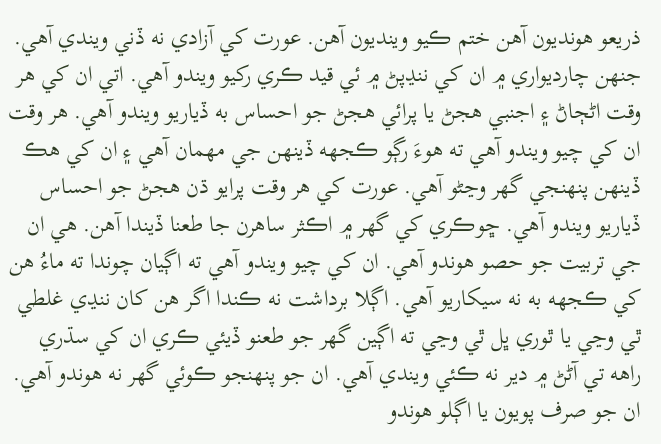ذريعو هونديون آهن ختم ڪيو وينديون آهن. عورت کي آزادي نه ڏني ويندي آهي. جنهن چارديواري ۾ ان کي ننڍپڻ ۾ ئي قيد ڪري رکيو ويندو آهي. اتي ان کي هر وقت اڻڄاڻ ۽ اجنبي هجڻ يا پرائي هجڻ جو احساس به ڏياريو ويندو آهي. هر وقت ان کي چيو ويندو آهي ته هوءَ رڳو ڪجهه ڏينهن جي مهمان آهي ۽ ان کي هڪ ڏينهن پنهنجي گهر وڃڻو آهي. عورت کي هر وقت پرايو ڌن هجڻ جو احساس ڏياريو ويندو آهي. ڇوڪري کي گهر ۾ اڪثر ساهرن جا طعنا ڏيندا آهن. هي ان جي تربيت جو حصو هوندو آهي. ان کي چيو ويندو آهي ته اڳيان چوندا ته ماءُ هن کي ڪجهه به نه سيکاريو آهي. اڳلا برداشت نه ڪندا اگر هن کان ننڍي غلطي ٿي وڃي يا ٿوري ڀل ٿي وڃي ته اڳين گهر جو طعنو ڏيئي ڪري ان کي سڌري راهه تي آڻڻ ۾ دير نه ڪئي ويندي آهي. ان جو پنهنجو ڪوئي گهر نه هوندو آهي. ان جو صرف پويون يا اڳلو هوندو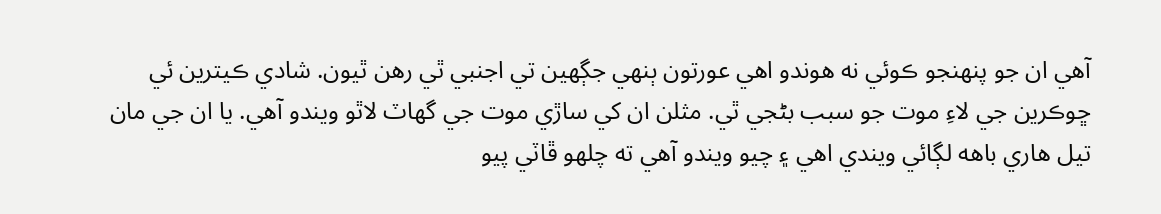آهي ان جو پنهنجو ڪوئي نه هوندو اهي عورتون ٻنهي جڳهين تي اجنبي ٿي رهن ٿيون. شادي ڪيترين ئي ڇوڪرين جي لاءِ موت جو سبب بڻجي ٿي. مثلن ان کي ساڙي موت جي گهاٽ لاٿو ويندو آهي. يا ان جي مان تيل هاري باهه لڳائي ويندي اهي ۽ چيو ويندو آهي ته چلهو ڦاٽي پيو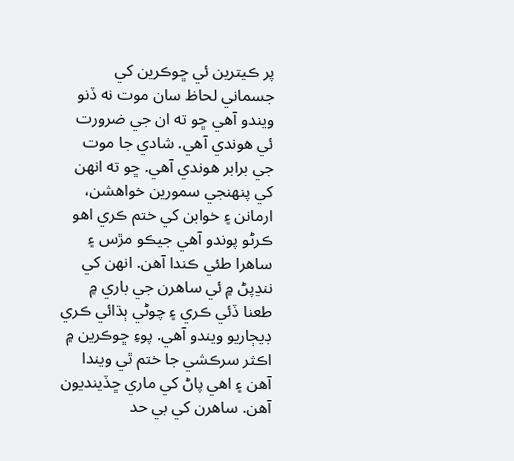پر ڪيترين ئي ڇوڪرين کي جسماني لحاظ سان موت نه ڏنو ويندو آهي ڇو ته ان جي ضرورت ئي هوندي آهي. شادي جا موت جي برابر هوندي آهي. ڇو ته انهن کي پنهنجي سمورين خواهشن، ارمانن ۽ خوابن کي ختم ڪري اهو ڪرڻو پوندو آهي جيڪو مڙس ۽ ساهرا طئي ڪندا آهن. انهن کي ننڍپڻ ۾ ئي ساهرن جي باري ۾ طعنا ڏئي ڪري ۽ چوڻي ٻڌائي ڪري ڊيڄاريو ويندو آهي. پوءِ ڇوڪرين ۾ اڪثر سرڪشي جا ختم ٿي ويندا آهن ۽ اهي پاڻ کي ماري ڇڏينديون آهن. ساهرن کي بي حد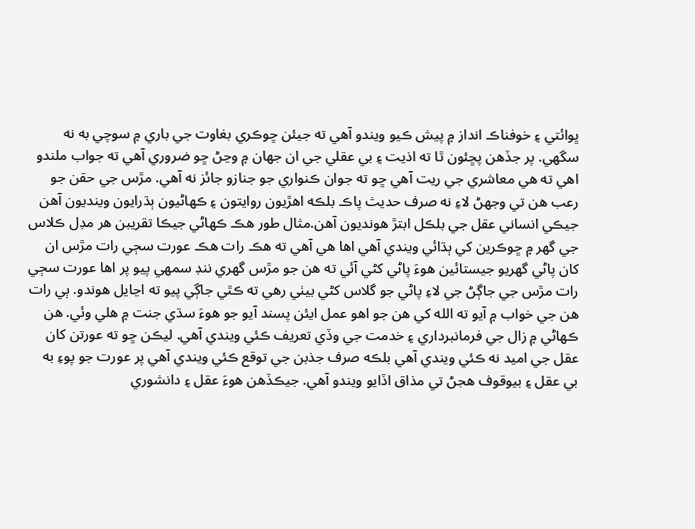ڀوائتي ۽ خوفناڪ انداز ۾ پيش ڪيو ويندو آهي ته جيئن ڇوڪري بغاوت جي باري ۾ سوچي به نه سگهي. پر جڏهن پڇئون ٿا ته اذيت ۽ بي عقلي جي ان جهان ۾ وڃڻ ڇو ضروري آهي ته جواب ملندو اهي ته هي معاشري جي ريت آهي ڇو ته جوان ڪنواري جو جنازو جائز نه آهي. مڙس جي حقن جو رعب هن تي وجهڻ لاءِ نه صرف حديث پاڪ بلڪه اهڙيون روايتون ۽ ڪهاڻيون ٻڌرايون وينديون آهن جيڪي انساني عقل جي بلڪل ابتڙ هونديون آهن.مثال طور هڪ ڪهاڻي جيڪا تقريبن هر مڊل ڪلاس جي گهر ۾ ڇوڪرين کي ٻڌائي ويندي آهي اها هي آهي ته هڪ رات هڪ عورت سڄي رات مڙس ان کان پاڻي گهريو جيستائين هوءَ پاڻي کڻي آئي ته هن جو مڙس گهري ننڊ سمهي پيو پر اها عورت سڄي رات مڙس جي جاڳڻ جي لاءِ پاڻي جو گلاس کڻي بيٺي رهي ته ڪٿي جاڳي پيو ته اڃايل هوندو. ٻي رات هن جي خواب ۾ آيو ته الله کي هن جو اهو عمل ايئن پسند آيو جو هوءَ سڌي جنت ۾ هلي وئي. هن ڪهاڻي ۾ زال جي فرمانبرداري ۽ خدمت جي وڏي تعريف ڪئي ويندي آهي. ليڪن ڇو ته عورتن کان عقل جي اميد نه ڪئي ويندي آهي بلڪه صرف جذبن جي توقع ڪئي ويندي آهي پر عورت جو پوءِ به بي عقل ۽ بيوقوف هجڻ تي مذاق اڏايو ويندو آهي. جيڪڏهن هوءَ عقل ۽ دانشوري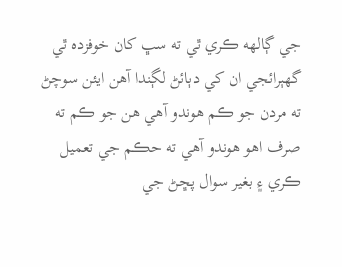جي ڳالهه ڪري ٿي ته سڀ کان خوفزده ٿي گهٻرائجي ان کي دٻائڻ لڳندا آهن ايئن سوچڻ ته مردن جو ڪم هوندو آهي هن جو ڪم ته صرف اهو هوندو آهي ته حڪم جي تعميل ڪري ۽ بغير سوال پڇڻ جي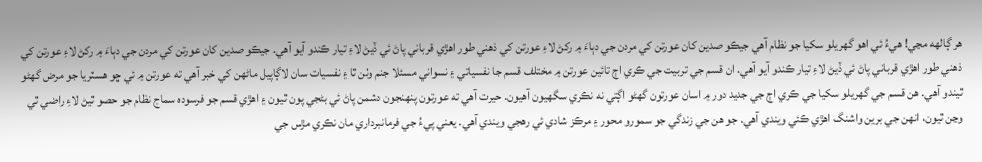هر ڳالهه مڃي! هيءُ ئي اهو گهريلو سکيا جو نظام آهي جيڪو صدين کان عورتن کي مردن جي دٻاءَ ۾ رکڻ لاءِ عورتن کي ذهني طور اهڙي قرباني پاڻ ئي ڏيڻ لاءِ تيار ڪندو آيو آهي. جيڪو صدين کان عورتن کي مردن جي دٻاءَ ۾ رکڻ لاءِ عورتن کي ذهني طور اهڙي قرباني پاڻ ئي ڏيڻ لاءِ تيار ڪندو آيو آهي. ان قسم جي تربيت جي ڪري اڄ تائين عورتن ۾ مختلف قسم جا نفسياتي ۽ نسواني مسئلا جنم وٺن ٿا ۽ نفسيات سان لاڳاپيل ماڻهن کي خبر آهي ته عورتن ۾ ئي ڇو هسٽريا جو مرض گهڻو ٿيندو آهي. هن قسم جي گهريلو سکيا جي ڪري اڄ جي جديد دور ۾ اسان عورتون گهڻو اڳتي نه نڪري سگهيون آهيون. حيرت آهي ته عورتون پنهنجون دشمن پاڻ ئي بڻجي پون ٿيون ۽ اهڙي قسم جو فرسوده سماج نظام جو حصو ٿيڻ لاءِ راضي ٿي وڃن ٿيون، انهن جي برين واشنگ اهڙي ڪئي ويندي آهي. جو هن جي زندگي جو سمورو محور ۽ مرڪز شادي ئي رهجي ويندي آهي. يعني پيءُ جي فرمانبرداري مان نڪري مڙس جي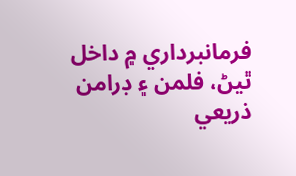فرمانبرداري ۾ داخل ٿيڻ، فلمن ۽ ڊرامن ذريعي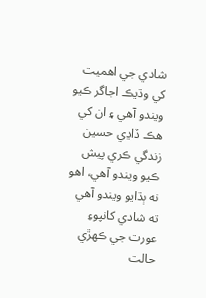شادي جي اهميت کي وڌيڪ اجاگر ڪيو ويندو آهي ۽ ان کي هڪ ڏاڍي حسين زندگي ڪري پيش ڪيو ويندو آهي، اهو نه ٻڌايو ويندو آهي ته شادي کانپوءِ عورت جي ڪهڙي حالت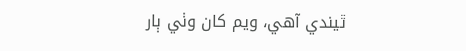ٿيندي آهي، ويم کان وٺي ٻار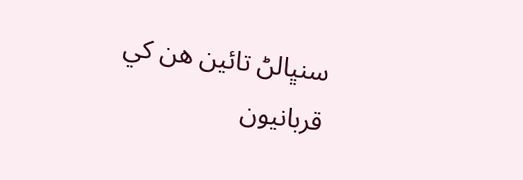سنڀالڻ تائين هن کي قربانيون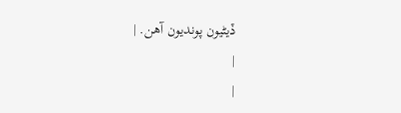ڏيڻيون پونديون آهن. |
|
|